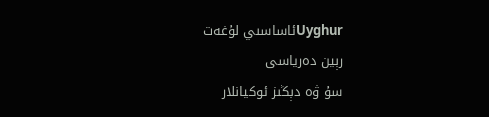Uyghurئاساسىي لۇغەت
رېين دەرياسى
سۇ ۋە دېڭىز ئوكيانلار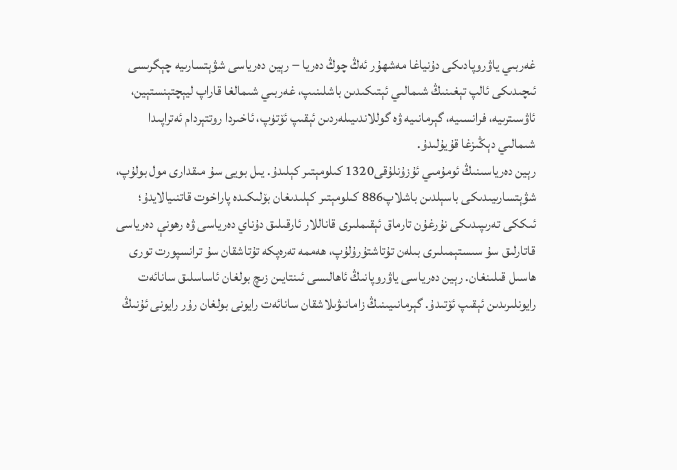غەربىي ياۋروپادىكى دۇنياغا مەشھۇر ئەڭ چوڭ دەريا − رېين دەرياسى شۋېتسارىيە چېگرىسى ئىچىدىكى ئالپ تېغىنىڭ شىمالىي ئېتىكىدىن باشلىنىپ، غەربىي شىمالغا قاراپ ليېچتېنستېين، ئاۋسىترىيە، فرانسىيە، گېرمانىيە ۋە گوللاندىيىلەردىن ئېقىپ ئۆتۈپ، ئاخىردا روتتېردام ئەتراپىدا شىمالىي دېڭىزغا قۇيۇلىدۇ.
رېين دەرياسىنىڭ ئومۇمىي ئۇزۇنلۇقى1320 كىلومېتىر كېلىدۇ. يىل بويى سۇ مىقدارى مول بولۇپ، شۋېتسارىيىدىكى باسېلدىن باشلاپ886 كىلومېتىر كېلىدىغان بۆلىكىدە پاراخوت قاتنىيالايدۇ؛ ئىككى تەرىپىدىكى نۇرغۇن تارماق ئېقىملىرى قاناللار ئارقىلىق دۇناي دەرياسى ۋە رھونې دەرياسى قاتارلىق سۇ سىستېمىلىرى بىلەن تۇتاشتۇرۇلۇپ، ھەممە تەرەپكە تۇتاشقان سۇ ترانسپورت تورى ھاسىل قىلىنغان. رېين دەرياسى ياۋروپانىڭ ئاھالىسى ئىنتايىن زىچ بولغان ئاساسلىق سانائەت رايونلىرىدىن ئېقىپ ئۆتىدۇ. گېرمانىيىنىڭ زامانىۋىلاشقان سانائەت رايونى بولغان رۇر رايونى ئۇنىڭ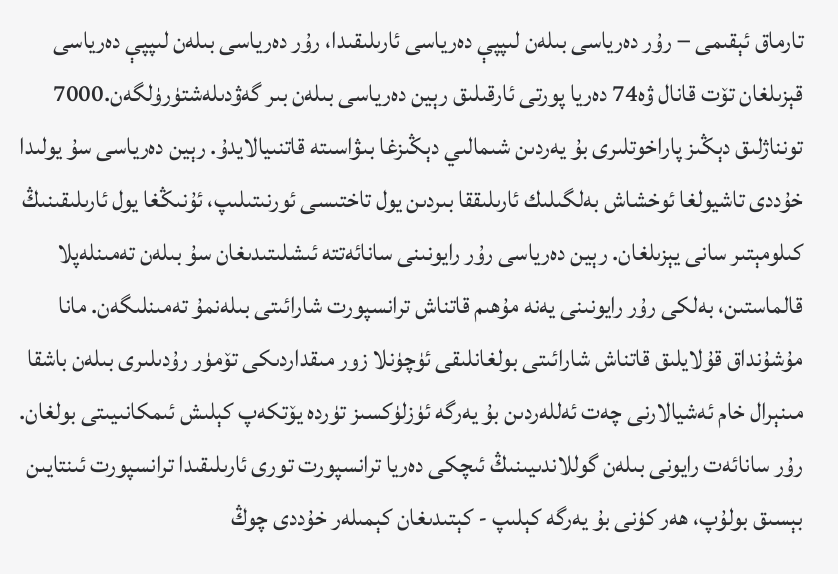تارماق ئېقىمى − رۇر دەرياسى بىلەن لىپپې دەرياسى ئارىلىقىدا، رۇر دەرياسى بىلەن لىپپې دەرياسى قېزىلغان تۆت قانال ۋە74 دەريا پورتى ئارقىلىق رېين دەرياسى بىلەن بىر گەۋدىلەشتۈرۈلگەن.7000 تونناژلىق دېڭىز پاراخوتلىرى بۇ يەردىن شىمالىي دېڭىزغا بىۋاسىتە قاتنىيالايدۇ. رېين دەرياسى سۇ يولىدا خۇددى تاشيولغا ئوخشاش بەلگىلىك ئارىلىققا بىردىن يول تاختىسى ئورنىتىلىپ، ئۇنىڭغا يول ئارىلىقىنىڭ كىلومېتىر سانى يېزىلغان. رېين دەرياسى رۇر رايونىنى سانائەتتە ئىشلىتىدىغان سۇ بىلەن تەمىنلەپلا قالماستىن، بەلكى رۇر رايونىنى يەنە مۇھىم قاتناش ترانسپورت شارائىتى بىلەنمۇ تەمىنلىگەن. مانا مۇشۇنداق قۇلايلىق قاتناش شارائىتى بولغانلىقى ئۈچۈنلا زور مىقداردىكى تۆمۈر رۇدىلىرى بىلەن باشقا مىنېرال خام ئەشيالارنى چەت ئەللەردىن بۇ يەرگە ئۈزلۈكسىز تۈردە يۆتكەپ كېلىش ئىمكانىيىتى بولغان. رۇر سانائەت رايونى بىلەن گوللاندىيىنىڭ ئىچكى دەريا ترانسپورت تورى ئارىلىقىدا ترانسپورت ئىنتايىن بېسىق بولۇپ، ھەر كۈنى بۇ يەرگە كېلىپ - كېتىدىغان كېمىلەر خۇددى چوڭ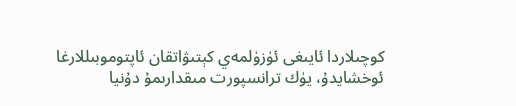كوچىلاردا ئايىغى ئۈزۈلمەي كېتىۋاتقان ئاپتوموبىللارغا ئوخشايدۇ، يۈك ترانسپورت مىقدارىمۇ دۇنيا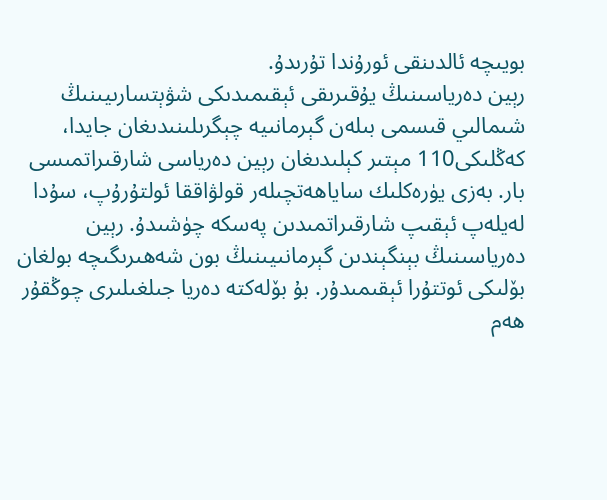بويىچە ئالدىنقى ئورۇندا تۇرىدۇ.
رېين دەرياسىنىڭ يۇقىرىقى ئېقىمىدىكى شۋېتسارىيىنىڭ شىمالىي قىسمى بىلەن گېرمانىيە چېگرىلىنىدىغان جايدا، كەڭلىكى110 مېتىر كېلىدىغان رېين دەرياسى شارقىراتمىسى بار. بەزى يۈرەكلىك ساياھەتچىلەر قولۋاققا ئولتۇرۇپ، سۇدا لەيلەپ ئېقىپ شارقىراتمىدىن پەسكە چۈشىدۇ. رېين دەرياسىنىڭ بېنگېندىن گېرمانىيىنىڭ بون شەھىرىگىچە بولغان بۆلىكى ئوتتۇرا ئېقىمىدۇر. بۇ بۆلەكتە دەريا جىلغىلىرى چوڭقۇر ھەم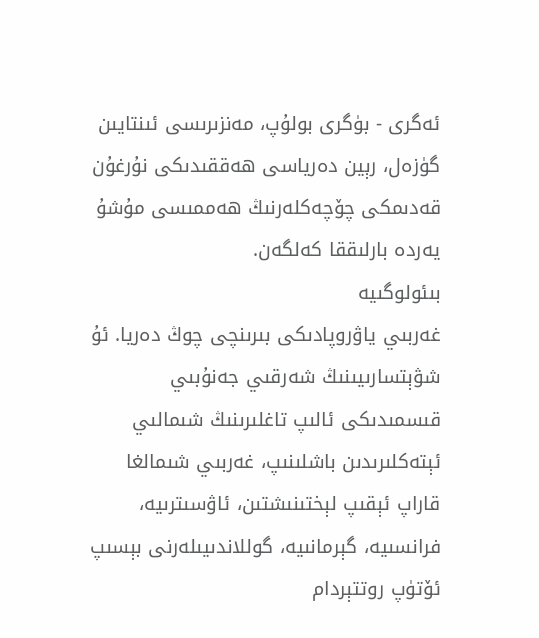ئەگرى - بۈگرى بولۇپ، مەنزىرىسى ئىنتايىن گۈزەل، رېين دەرياسى ھەققىدىكى نۇرغۇن قەدىمكى چۆچەكلەرنىڭ ھەممىسى مۇشۇ يەردە بارلىققا كەلگەن.
بىئولوگىيە
غەربىي ياۋروپادىكى بىرىنچى چوڭ دەريا. ئۇ شۋېتسارىيىنىڭ شەرقىي جەنۇبىي قىسمىدىكى ئالىپ تاغلىرىنىڭ شىمالىي ئېتەكلىرىدىن باشلىنىپ، غەربىي شىمالغا قاراپ ئېقىپ لېختىنىشتىن، ئاۋسىترىيە، فرانسىيە، گېرمانىيە، گوللاندىيىلەرنى بېسىپ ئۆتۈپ روتتېردام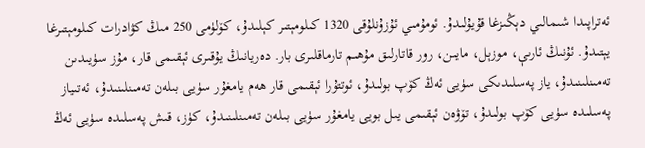ئەتراپىدا شىمالىي دېڭىزغا قۇيۇلىدۇ. ئومۇمىي ئۇزۇنلۇقى 1320 كىلومېتىر كېلىدۇ، كۆلۈمى 250 مىڭ كۋادرات كىلومېتىرغا يېتىدۇ. ئۇنىڭ ئارىې، موزېل، مايىن، رور قاتارلىق مۇھىم تارماقلىرى بار. دەريانىڭ يۇقىرى ئېقىمى قار، مۇز سۈيىدىن تەمىنلىنىدۇ، ياز پەسلىدىكى سۈيى ئەڭ كۆپ بولىدۇ، ئوتتۇرا ئېقىمى قار ھەم يامغۇر سۈيى بىلەن تەمىنلىنىدۇ، ئەتىياز پەسلىدە سۈيى كۆپ بولىدۇ، تۆۋەن ئېقىمى يىل بويى يامغۇر سۈيى بىلەن تەمىنلىنىدۇ، كۈز، قىش پەسلىدە سۈيى ئەڭ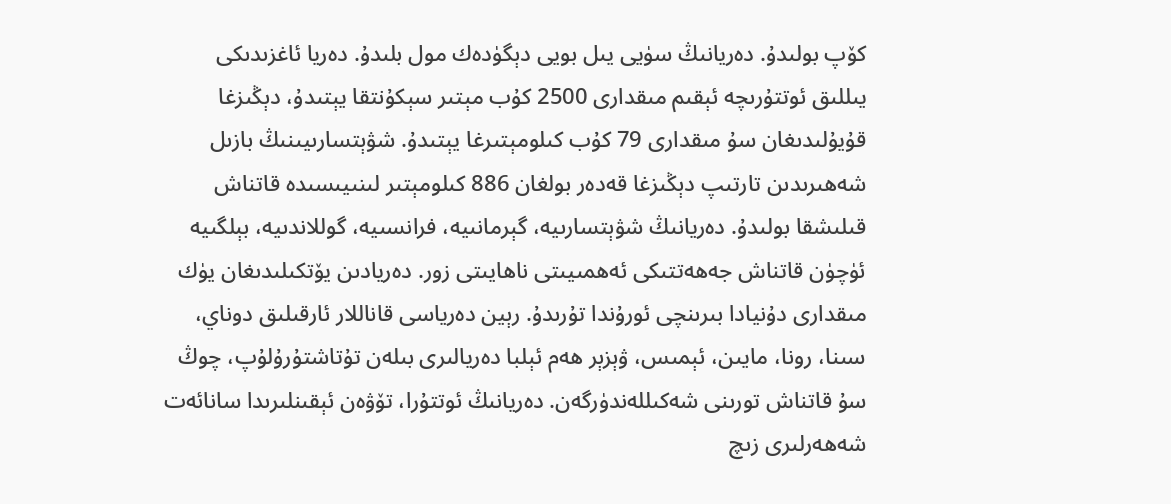كۆپ بولىدۇ. دەريانىڭ سۈيى يىل بويى دېگۈدەك مول بلىدۇ. دەريا ئاغزىدىكى يىللىق ئوتتۇرىچە ئېقىم مىقدارى 2500 كۇب مېتىر سېكۇنتقا يېتىدۇ، دېڭىزغا قۇيۇلىدىغان سۇ مىقدارى 79 كۇب كىلومېتىرغا يېتىدۇ. شۋېتسارىيىنىڭ بازىل شەھىرىدىن تارتىپ دېڭىزغا قەدەر بولغان 886 كىلومېتىر لىنىيىسىدە قاتناش قىلىشقا بولىدۇ. دەريانىڭ شۋېتسارىيە، گېرمانىيە، فرانسىيە، گوللاندىيە، بېلگىيە ئۈچۈن قاتناش جەھەتتىكى ئەھمىيىتى ناھايىتى زور. دەريادىن يۆتكىلىدىغان يۈك مىقدارى دۇنيادا بىرىنچى ئورۇندا تۇرىدۇ. رېين دەرياسى قاناللار ئارقىلىق دوناي، سىنا، رونا، مايىن، ئېمىس، ۋېزېر ھەم ئېلبا دەريالىرى بىلەن تۇتاشتۇرۇلۇپ، چوڭ سۇ قاتناش تورىنى شەكىللەندۈرگەن. دەريانىڭ ئوتتۇرا، تۆۋەن ئېقىنلىرىدا سانائەت شەھەرلىرى زىچ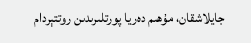جايلاشقان، مۇھىم دەريا پورتلىرىدىن روتتېردام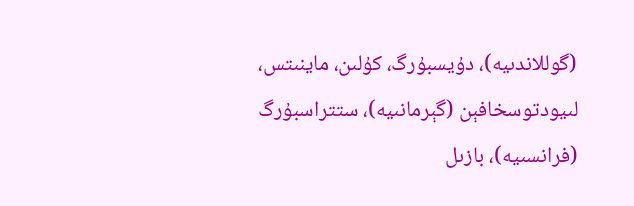(گوللاندىيە)، دۇيسبۇرگ، كۇلىن، ماينىتس، لىيودتوسخافېن (گېرمانىيە)، ستتراسبۇرگ (فرانسىيە)، بازىل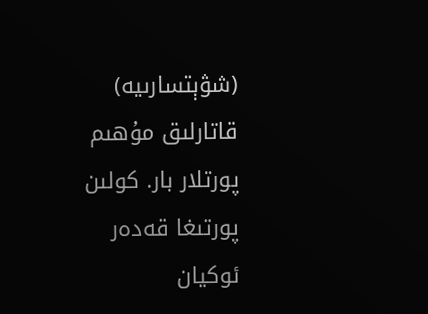(شۋېتسارىيە) قاتارلىق مۇھىم پورتلار بار. كولىن پورتىغا قەدەر ئوكيان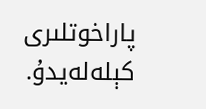پاراخوتلىرى كېلەلەيدۇ.